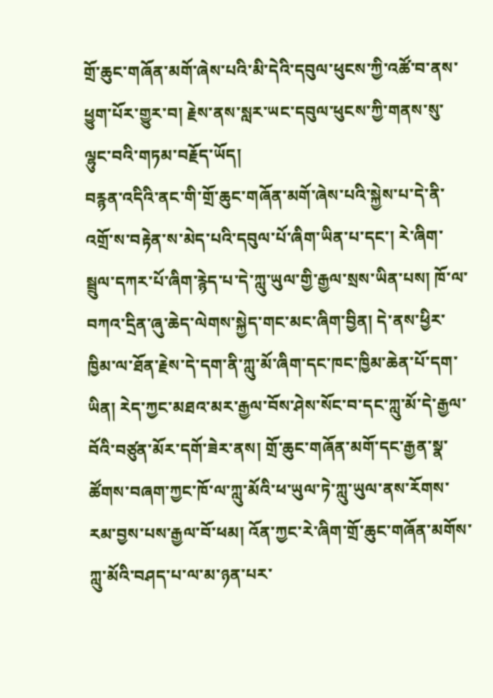གྲོ་ཆུང་གཞོན་མགོ་ཞེས་པའི་མི་དེའི་དབུལ་ཕུངས་ཀྱི་འཚོ་བ་ནས་ཕྱུག་པོར་གྱུར་བ། རྗེས་ནས་སླར་ཡང་དབུལ་ཕུངས་ཀྱི་གནས་སུ་ལྷུང་བའི་གཏམ་བརྗོད་ཡོད།
བརྙན་འདིའི་ནང་གི་གྲོ་ཆུང་གཞོན་མགོ་ཞེས་པའི་སྐྱེས་པ་དེ་ནི་འགྲོ་ས་བརྟེན་ས་མེད་པའི་དབུལ་པོ་ཞིག་ཡིན་པ་དང་། རེ་ཞིག་སྦྲུལ་དཀར་པོ་ཞིག་རྙེད་པ་དེ་ཀླུ་ཡུལ་གྱི་རྒྱལ་སྲས་ཡིན་པས། ཁོ་ལ་བཀའ་དྲིན་ཞུ་ཆེད་ལེགས་སྐྱེད་གང་མང་ཞིག་བྱིན། དེ་ནས་ཕྱིར་ཁྱིམ་ལ་ཐོན་རྗེས་དེ་དག་ནི་ཀླུ་མོ་ཞིག་དང་ཁང་ཁྱིམ་ཆེན་པོ་དག་ཡིན། རེད་ཀྱང་མཐའ་མར་རྒྱལ་བོས་ཤེས་སོང་བ་དང་ཀླུ་མོ་དེ་རྒྱལ་བོའི་བཙུན་མོར་དགོ་ཟེར་ནས། གྲོ་ཆུང་གཞོན་མགོ་དང་རྒྱན་སྣ་ཚོགས་བཞག་ཀྱང་ཁོ་ལ་ཀླུ་མོའི་ཕ་ཡུལ་ཏེ་ཀླུ་ཡུལ་ནས་རོགས་རམ་བྱས་པས་རྒྱལ་བོ་ཕམ། འོན་ཀྱང་རེ་ཞིག་གྲོ་ཆུང་གཞོན་མགོས་ཀླུ་མོའི་བཤད་པ་ལ་མ་ཉན་པར་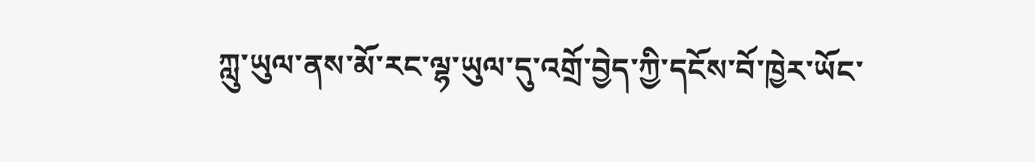ཀླུ་ཡུལ་ནས་མོ་རང་ལྷ་ཡུལ་དུ་འགྲོ་བྱེད་ཀྱི་དངོས་བོ་ཁྱེར་ཡོང་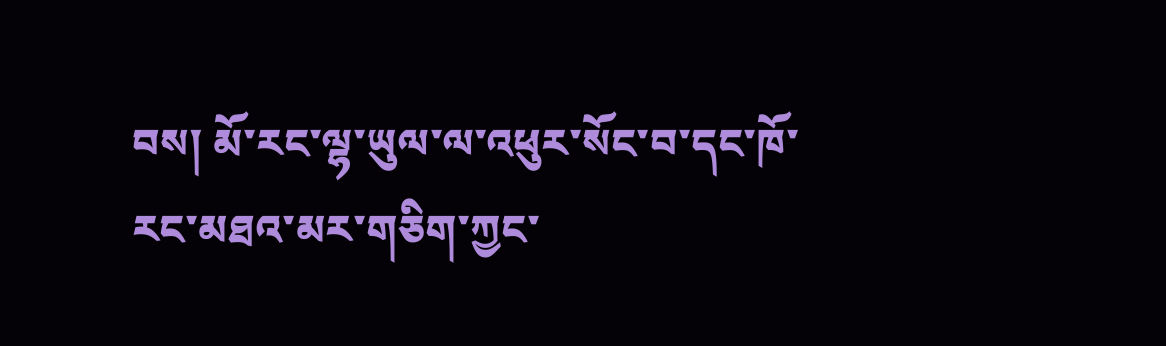བས། མོ་རང་ལྷ་ཡུལ་ལ་འཕུར་སོང་བ་དང་ཁོ་རང་མཐའ་མར་གཅིག་ཀྱང་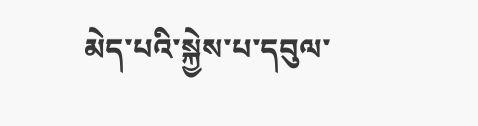མེད་པའི་སྐྱེས་པ་དབུལ་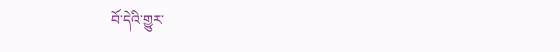བོ་དེའི་གྱུར་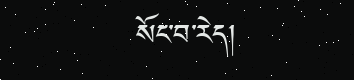སོང་བ་རེད།